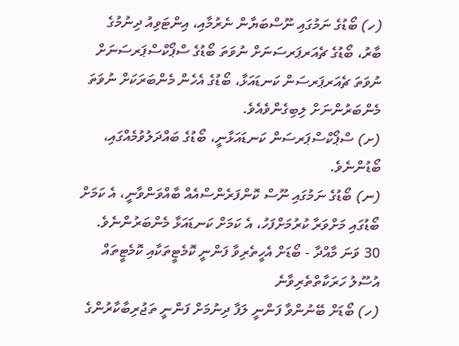(ހ) ބޯޑުގެ ނަމުގައި ނޫސްބަޔާން ނެރުމާއި، އިންޓަވިއު ދިނުމުގެ ބާރު، ބޯޑުގެ ޗެއަރޕަރސަނަށް ނުވަތަ ބޯޑުގެ ސްޕޯކްސްޕަރސަނަށް ނުވަތަ ޗެއަރޕަރސަން ކަނޑައަޅާ، ބޯޑުގެ އެހެން މެންބަރަކަށް ނުވަތަ މެންބަރުންނަށް ލިބިގެންވެއެވެ.
(ށ) ސްޕޯކްސްޕަރސަން ކަނޑައަޅާނީ، ބޯޑުގެ ބައްދަލުވުމެއްގައި، ބޯޑުންނެވެ.
(ނ) ބޯޑުގެ ނަމުގައި ނޫސް ކޮންފަރެންސްއެއް ބާއްވަންވާނީ، އެ ކަމަށް ބޯޑުގައި މަށްވަރާ ކުރުމަށްފަހު، އެ ކަމަށް ކަނޑައަޅާ މެންބަރުންނެވެ.
30 ވަނަ މާއްދާ - ބޯޑަށް އެހީތެރިވާ ފަންނީ ކޮމެޓީތަކާއި ކޮމެޓީތައް އުސޫލު ހަރަކާތްތެރިވާނެ
(ހ) ބޯޑަށް ބޭނުންވާ ފަންނީ ލަފާ ދިނުމަށް ފަންނީ ތަޖުރިބާކާރުންގެ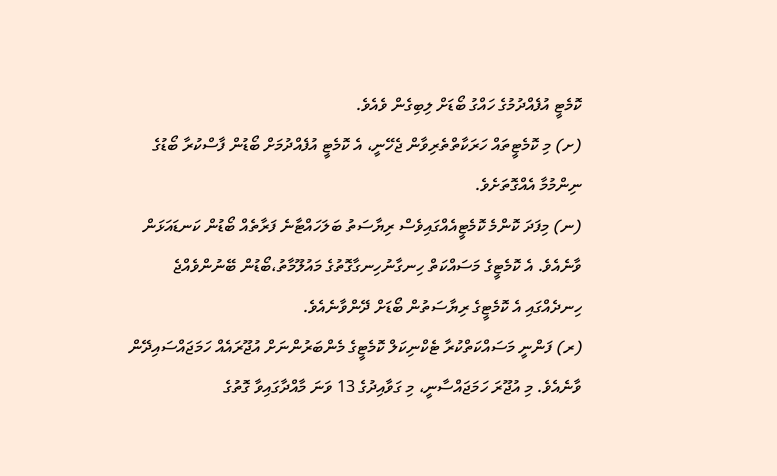ކޮމެޓީ އުފެއްދުމުގެ ހައްގު ބޯޑަށް ލިބިގެން ވެއެވެ.
(ށ) މި ކޮމެޓީތައް ހަރަކާތްތެރިވާން ޖެހޭނީ، އެ ކޮމެޓީ އުފެއްދުމަށް ބޯޑުން ފާސްކުރާ ބޯޑުގެ ނިންމުމާ އެއްގޮތަށެވެ.
(ނ) މިފަދަ ކޮންމެ ކޮމެޓީއެއްގައިވެސް ރިޔާސަތު ބަލަހައްޓާނެ ފަރާތެއް ބޯޑުން ކަނޑައަޅަން ވާނެއެވެ. އެ ކޮމެޓީގެ މަސައްކަތް ހިނގާނުހިނގާގޮތުގެ މައުލޫމާތު،ބޯޑުން ބޭނުންވެއްޖެ ހިނދެއްގައި އެ ކޮމެޓީގެ ރިޔާސަތުން ބޯޑަށް ދޭންވާނެއެވެ.
(ރ) ފަންނީ މަސައްކަތްކުރާ ޓެކްނިކަލް ކޮމެޓީގެ މެންބަރުންނަށް އުޖޫރައެއް ހަމަޖައްސައިދޭން ވާނެއެވެ. މި އުޖޫރަ ހަމަޖައްސާނީ، މި ގަވާއިދުގެ 13 ވަނަ މާއްދާގައިވާ ގޮތުގެ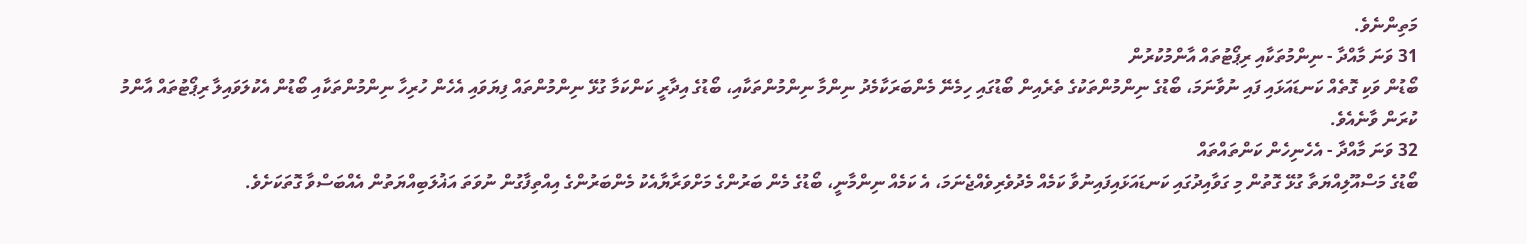މަތިންނެވެ.
31 ވަނަ މާއްދާ - ނިންމުތަކާއި ރިޕޯޓުތައް އާންމުކުރުން
ބޯޑުން ވަކި ގޮތެއް ކަނޑައަޅައި ފައި ނުވާނަމަ، ބޯޑުގެ ނިންމުންތަކުގެ ތެރެއިން ބޯޑުގައި ހިމެނޭ މެންބަރަކާމެދު ނިންމާ ނިންމުންތަކާއި، ބޯޑުގެ އިދާރީ ކަންކަމާ ގުޅޭ ނިންމުންތައް ފިޔަވައި އެހެން ހުރިހާ ނިންމުންތަކާއި ބޯޑުން އެކުލަވައިލާ ރިޕޯޓުތައް އާންމު ކުރަން ވާނެއެވެ.
32 ވަނަ މާއްދާ - އެހެނިހެން ކަންތައްތައް
ބޯޑުގެ މަސްއޫލިއްޔަތާ ގުޅޭ ގޮތުން މި ގަވާއިދުގައި ކަނޑައަޅައިފައިނުވާ ކަމެއް މެދުވެރިވެއްޖެނަމަ، އެ ކަމެއް ނިންމާނީ، ބޯޑުގެ މެން ބަރުންގެ މަށްވަރާޔާއެކު މެންބަރުންގެ އިއްތިފާގުން ނުވަތަ އަޣުލަބިއްޔަތުން އެއްބަސްވާ ގޮތަކަށެވެ.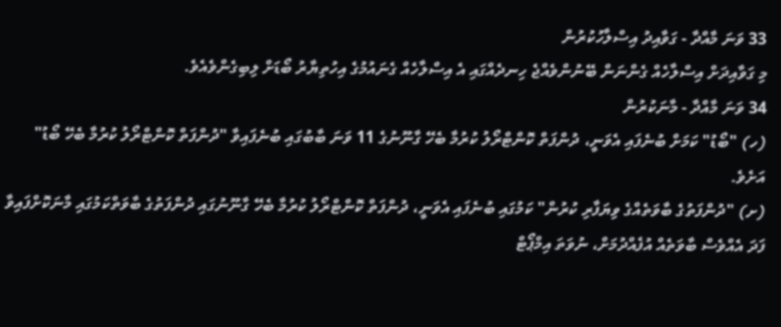33 ވަނަ މާއްދާ - ގަވާއިދު އިސްލާހުކުރުން
މި ގަވާއިދަށް އިސްލާހެއް ގެންނަން ބޭނުންވެއްޖެ ހިނދެއްގައި އެ އިސްލާހެއް ގެނައުމުގެ އިހުތިޔާރު ބޯޑަށް ލިބިގެންވެއެވެ.
34 ވަނަ މާއްދާ - މާނަކުރުން
(ހ) "ބޯޑު" ކަމަށް ބުނެފައި އެވަނީ، ދުންފަތް ކޮންޓްރޯލު ކުރުމާ ބެހޭ ގާނޫނުގެ 11 ވަނަ ބާބުގައި ބުނެފައިވާ "ދުންފަތް ކޮންޓްރޯލު ކުރުމާ ބެހޭ ބޯޑު" އަށެވެ.
(ށ) "ދުންފަތުގެ ބާވަތެއްގެ ވިޔަފާރި ކުރުން" ކަމުގައި ބުނެފައި އެވަނީ، ދުންފަތް ކޮންޓްރޯލު ކުރުމާ ބެހޭ ގާނޫނުގައި ދުންފަތުގެ ބާވަތްކަމުގައި މާނަކޮށްފައިވާ ފަދަ އެއްވެސް ބާވަތެއް އުފެއްދުމަށް، ނުވަތަ އިމްޕޯޓް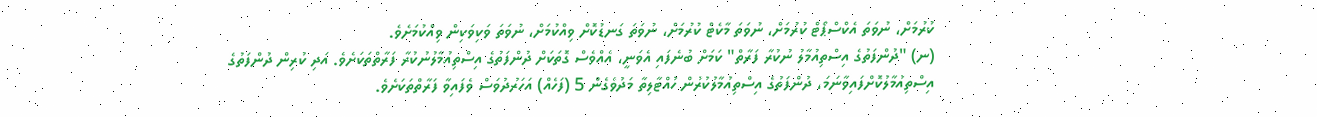ކުރުމަށް، ނުވަތަ އެކްސްޕޯޓް ކުރުމަށް، ނުވަތަ މާކެޓް ކުރުމަށް، ނުވަތަ ގަނޑުކޮށް ވިއްކުމަށް، ނުވަތަ ވަކިވަކިން ވިއްކުމަށެވެ.
(ނ) "ދުންފަތުގެ އިސްތިއުމާލު ނުކުރާ ފަރާތް" ކަމަށް ބުނެފައި އެވަނީ، އެއްވެސް ގޮތަކަށް ދުންފަތުގެ އިސްތިއުމާލުނުކުރާ ފަރާތްތަކަށެވެ. އަދި ކުރިން ދުންފަތުގެ އިސްތިއުމާލުކޮށްފައިވާނަމަ، ދުންފަތުގެ އިސްތިއުމާލުކުރުން ހުއްޓާލިތާ މަދުވެގެން 5 (ފަހެއް) އަހަރުދުވަސް ވެފައިވާ ފަރާތްތަކަށެވެ.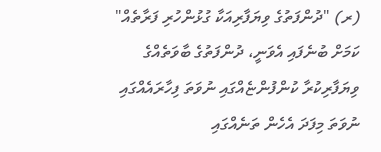(ރ) "ދުންފަތުގެ ވިޔަފާރިއަކާ ގުޅުންހުރި ފަރާތެއް" ކަމަށް ބުނެފައި އެވަނީ، ދުންފަތުގެ ބާވަތެއްގެ ވިޔަފާރިކުރާ ކުންފުންޏެއްގައި ނުވަތަ ފިހާރައެއްގައި ނުވަތަ މިފަދަ އެހެން ތަނެއްގައި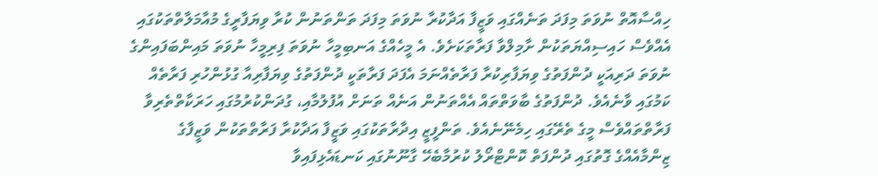ހިއްސާއޮތް ނުވަތަ މިފަދަ ތަނެއްގައި ވަޒީފާ އަދާކުރާ ނުވަތަ މިފަދަ ތަންތަނުން ކުރާ ވިޔަފާރީގެ މުއާމަލާތްތަކުގައި އެއްވެސް ހައިސިއްޔަތަކުން ށާމިލްވާ ފަރާތަކަށެވެ. އެ މީހެއްގެ އަނބިމީހާ ނުވަތަ ފިރިމީހާ ނުވަތަ މައިންބަފައިންގެ ނުވަތަ ދަރިއަކީ ދުންފަތުގެ ވިޔަފާރިކުރާ ފަރާތެއްނަމަ އެފަދަ ފަރާތަކީ ދުންފަތުގެ ވިޔަފާރިއާ ގުޅުންހުރި ފަރާތެއް ކަމުގައި ވާނެއެވެ. ދުންފަތުގެ ބާވަތްތައް އެއްތަނުން އަނެއް ތަނަށް އުފުލުމާއި، ގުދަންކުރުމުގައި ހަރަކާތްތެރިވާ ފަރާތްތައްވެސް މީގެ ތެރޭގައި ހިމެނޭނެއެވެ. ތަންފީޒީ އިދާރާތަކުގައި ވަޒީފާ އަދާކުރާ ފަރާތްތަކުން ވަޒީފާގެ ޒިންމާއެއްގެ ގޮތުގައި ދުންފަތް ކޮންޓްރޯލު ކުރުމާބެހޭ ގާނޫނުގައި ކަނޑައެޅިފައިވާ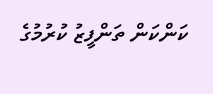ކަންކަން ތަންފީޒު ކުރުމުގެ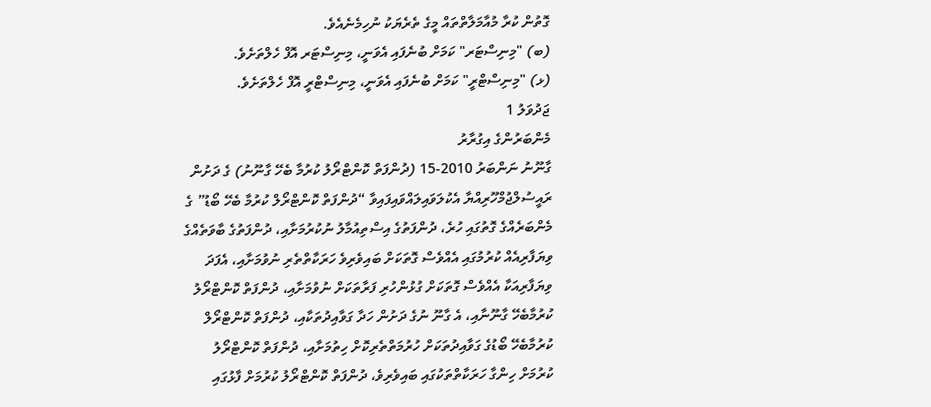ގޮތުން ކުރާ މުއާމަލާތްތައް މީގެ ތެރެޔަކު ނުހިމެނެއެވެ.
(ބ) "މިނިސްޓަރ" ކަމަށް ބުނެފައި އެވަނީ، މިނިސްޓަރ އޮފް ހެލްތަށެވެ.
(ޅ) "މިނިސްޓްރީ" ކަމަށް ބުނެފައި އެވަނީ، މިނިސްޓްރީ އޮފް ހެލްތަށެވެ.
ޖަދުވަލު 1
މެންބަރުންގެ އިގުރާރު
ގާނޫނު ނަންބަރު 2010-15 (ދުންފަތް ކޮންޓްރޯލު ކުރުމާ ބެހޭ ގާނޫނު) ގެ ދަށުން ރައީސުލްޖުމްހޫރިއްޔާ އެކުލަވައިލައްވައިފައިވާ “ދުންފަތް ކޮންޓްރޯލް ކުރުމާ ބެހޭ ބޯޑު” ގެ މެންބަރެއްގެ ގޮތުގައި ހުރެ، ދުންފަތުގެ އިސްތިއުމާލު ނުކުރުމަށާއި، ދުންފަތުގެ ބާވަތެއްގެ ވިޔަފާރިއެއް ކުރުމުގައި އެއްވެސް ގޮތަކަށް ބައިވެރިވެ ހަރަކާތްތެރި ނުވުމަށާއި، އެފަދަ ވިޔަފާރިއަކާ އެއްވެސް ގޮތަކަށް ގުޅުންހުރި ފަރާތަކަށް ނުވުމަށާއި، ދުންފަތް ކޮންޓްރޯލު ކުރުމާބެހޭ ގާނޫނާއި، އެ ގާނޫ ނުގެ ދަށުން ހަދާ ގަވާއިދުތަކާއި، ދުންފަތް ކޮންޓްރޯލް ކުރުމާބެހޭ ބޯޑުގެ ގަވާއިދުތަކަށް ހުރުމަތްތެރިކޮށް ހިތުމަށާއި، ދުންފަތް ކޮންޓްރޯލު ކުރުމަށް ހިންގާ ހަރަކާތްތަކުގައި ބައިވެރިވެ، ދުންފަތް ކޮންޓްރޯލު ކުރުމަށް ފާޅުގައި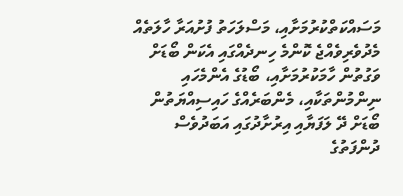މަސައްކަތްކުރުމަށާއި، މަސްލަހަތު ފުށުއަރާ ހާލަތެއް މެދުވެރިވެއްޖެ ކޮންމެ ހިނދެއްގައި އެކަން ބޯޑަށް ވަގުތުން ހާމަކުރުމަށާއި، ބޯޑުގެ އެންމެހައި ނިންމުންތަކާއި، މެންބަރެއްގެ ހައިސިއްޔަތުން ބޯޑަށް ދޭ ލަފަޔާއި އިރުށާދުގައި އަބަދުވެސް ދުންފަތުގެ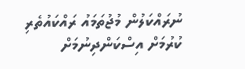ނުރައްކަލުން މުޖުތަމައު ރައްކައުތެރި ކުރުމަށް އިސްކަންދިނުމަށް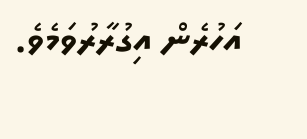އަހުރެން އިގުރާރުވަމެވެ.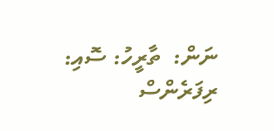ނަން:  ތާރީހު: ސޮއި:
ރިފަރެންސް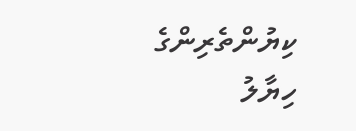ކިޔުންތެރިންގެ ހިޔާލު